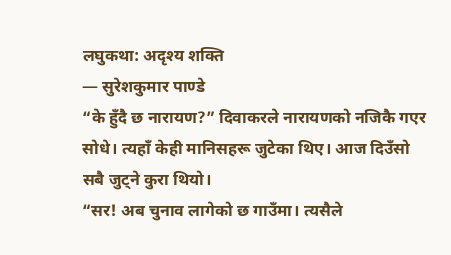लघुकथा: अदृश्य शक्ति
— सुरेशकुमार पाण्डे
“के हुँदै छ नारायण?” दिवाकरले नारायणको नजिकै गएर सोधे। त्यहाँ केही मानिसहरू जुटेका थिए। आज दिउँसो सबै जुट्ने कुरा थियो।
“सर! अब चुनाव लागेको छ गाउँमा। त्यसैले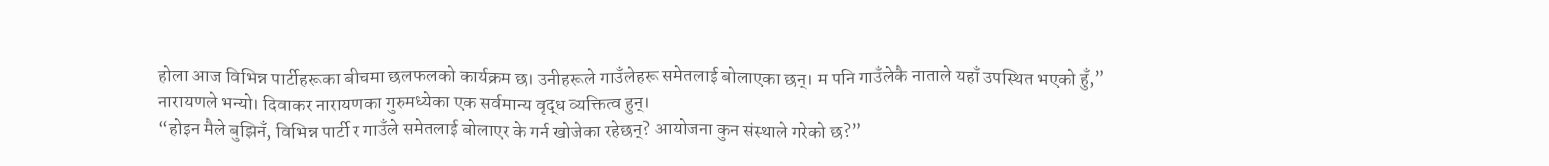होला आज विभिन्न पार्टीहरूका बीचमा छलफलको कार्यक्रम छ। उनीहरूले गाउँलेहरू समेतलाई बोलाएका छन्। म पनि गाउँलेकै नाताले यहाँ उपस्थित भएको हुँ,” नारायणले भन्यो। दिवाकर नारायणका गुरुमध्येका एक सर्वमान्य वृद्ध व्यक्तित्व हुन्।
“होइन मैले बुझिनँ, विभिन्न पार्टी र गाउँले समेतलाई बोलाएर के गर्न खोजेका रहेछन्? आयोजना कुन संस्थाले गरेको छ?”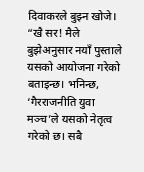दिवाकरले बुझ्न खोजे।
“खै सर! मैले बुझेअनुसार नयाँ पुस्ताले यसको आयोजना गरेको बताइन्छ। भनिन्छ, ‘गैरराजनीति युवा मञ्च’ले यसको नेतृत्व गरेको छ। सबै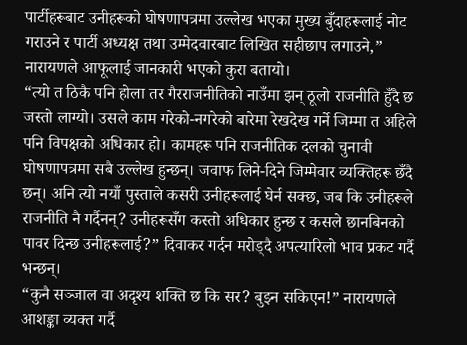पार्टीहरूबाट उनीहरूको घोषणापत्रमा उल्लेख भएका मुख्य बुँदाहरूलाई नोट गराउने र पार्टी अध्यक्ष तथा उम्मेदवारबाट लिखित सहीछाप लगाउने,” नारायणले आफूलाई जानकारी भएको कुरा बतायो।
“त्यो त ठिकै पनि होला तर गैरराजनीतिको नाउँमा झन् ठूलो राजनीति हुँदै छ जस्तो लाग्यो। उसले काम गरेको-नगरेको बारेमा रेखदेख गर्ने जिम्मा त अहिले पनि विपक्षको अधिकार हो। कामहरू पनि राजनीतिक दलको चुनावी घोषणापत्रमा सबै उल्लेख हुन्छन्। जवाफ लिने-दिने जिम्मेवार व्यक्तिहरू छँदै छन्। अनि त्यो नयाँ पुस्ताले कसरी उनीहरूलाई घेर्न सक्छ, जब कि उनीहरूले राजनीति नै गर्दैनन्? उनीहरूसँग कस्तो अधिकार हुन्छ र कसले छानबिनको पावर दिन्छ उनीहरूलाई?” दिवाकर गर्दन मरोड्दै अपत्यारिलो भाव प्रकट गर्दै भन्छन्।
“कुनै सञ्जाल वा अदृश्य शक्ति छ कि सर? बुझ्न सकिएन!” नारायणले आशङ्का व्यक्त गर्दै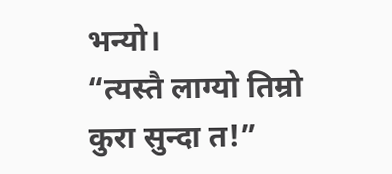भन्यो।
“त्यस्तै लाग्यो तिम्रो कुरा सुन्दा त!”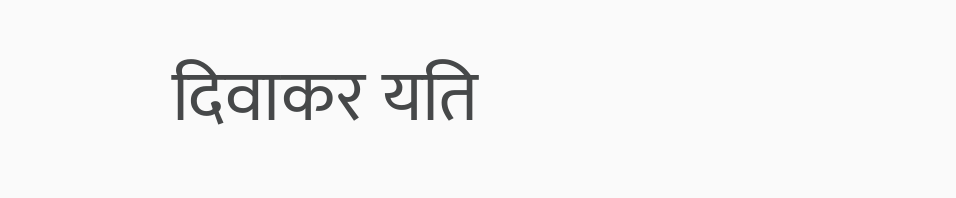दिवाकर यति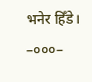भनेर हिँडे।
–०००–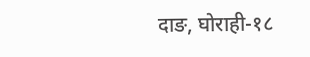दाङ, घोराही-१८